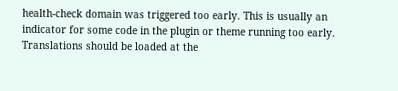health-check domain was triggered too early. This is usually an indicator for some code in the plugin or theme running too early. Translations should be loaded at the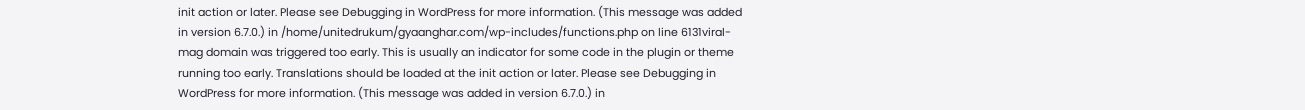init action or later. Please see Debugging in WordPress for more information. (This message was added in version 6.7.0.) in /home/unitedrukum/gyaanghar.com/wp-includes/functions.php on line 6131viral-mag domain was triggered too early. This is usually an indicator for some code in the plugin or theme running too early. Translations should be loaded at the init action or later. Please see Debugging in WordPress for more information. (This message was added in version 6.7.0.) in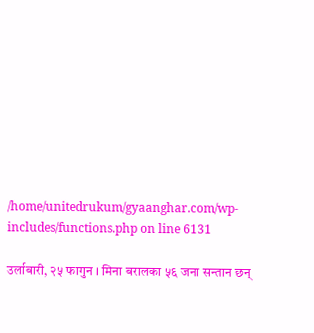/home/unitedrukum/gyaanghar.com/wp-includes/functions.php on line 6131

उर्लाबारी, २५ फागुन । मिना बरालका ५६ जना सन्तान छन्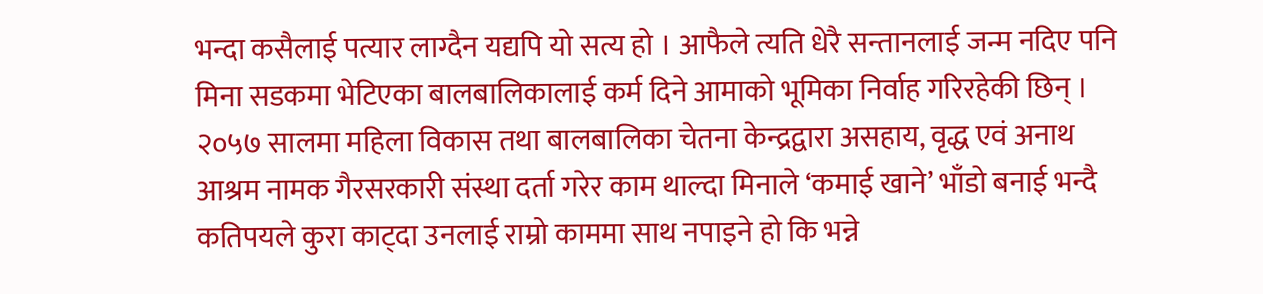भन्दा कसैलाई पत्यार लाग्दैन यद्यपि यो सत्य हो । आफैले त्यति धेरै सन्तानलाई जन्म नदिए पनि मिना सडकमा भेटिएका बालबालिकालाई कर्म दिने आमाको भूमिका निर्वाह गरिरहेकी छिन् ।
२०५७ सालमा महिला विकास तथा बालबालिका चेतना केन्द्रद्वारा असहाय, वृद्ध एवं अनाथ आश्रम नामक गैरसरकारी संस्था दर्ता गरेर काम थाल्दा मिनाले ‘कमाई खाने’ भाँडो बनाई भन्दै कतिपयले कुरा काट्दा उनलाई राम्रो काममा साथ नपाइने हो कि भन्ने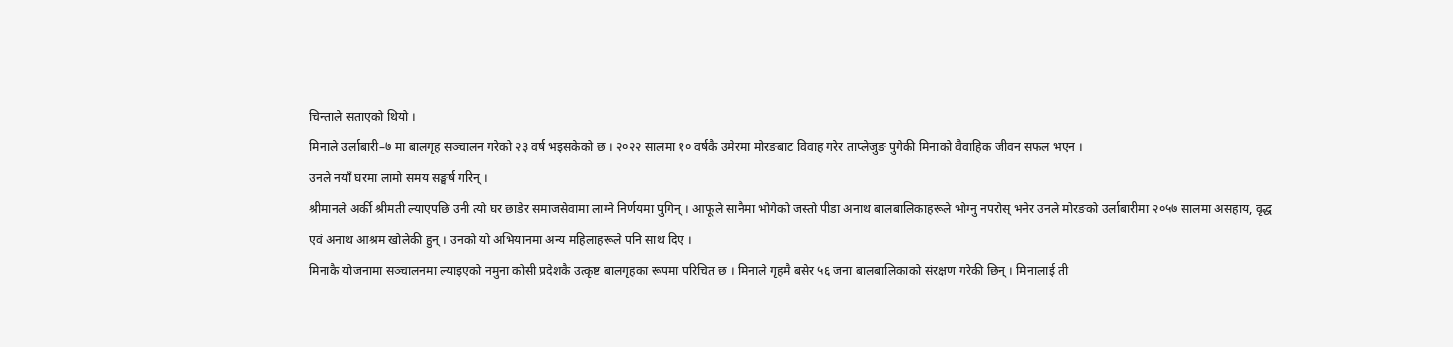चिन्ताले सताएको थियो ।
मिनाले उर्लाबारी–७ मा बालगृह सञ्चालन गरेको २३ वर्ष भइसकेको छ । २०२२ सालमा १० वर्षकै उमेरमा मोरङबाट विवाह गरेर ताप्लेजुङ पुगेकी मिनाको वैवाहिक जीवन सफल भएन ।
उनले नयाँ घरमा लामो समय सङ्घर्ष गरिन् ।
श्रीमानले अर्की श्रीमती ल्याएपछि उनी त्यो घर छाडेर समाजसेवामा लाग्ने निर्णयमा पुगिन् । आफूले सानैमा भोगेको जस्तो पीडा अनाथ बालबालिकाहरूले भोग्नु नपरोस् भनेर उनले मोरङको उर्लाबारीमा २०५७ सालमा असहाय, वृद्ध एवं अनाथ आश्रम खोलेकी हुन् । उनको यो अभियानमा अन्य महिलाहरूले पनि साथ दिए ।
मिनाकै योजनामा सञ्चालनमा ल्याइएको नमुना कोसी प्रदेशकै उत्कृष्ट बालगृहका रूपमा परिचित छ । मिनाले गृहमै बसेर ५६ जना बालबालिकाको संरक्षण गरेकी छिन् । मिनालाई ती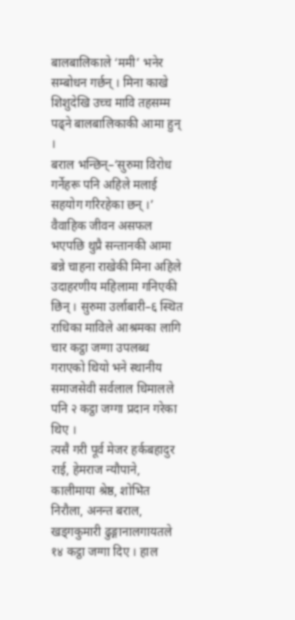बालबालिकाले ‘ममी’ भनेर सम्बोधन गर्छन् । मिना काखे शिशुदेखि उच्च मावि तहसम्म पढ्ने बालबालिकाकी आमा हुन् ।
बराल भन्छिन्–‘सुरुमा विरोध गर्नेहरू पनि अहिले मलाई सहयोग गरिरहेका छन् ।’
वैवाहिक जीवन असफल भएपछि थुप्रै सन्तानकी आमा बन्ने चाहना राखेकी मिना अहिले उदाहरणीय महिलामा गनिएकी छिन् । सुरुमा उर्लाबारी–६ स्थित राधिका माविले आश्रमका लागि चार कट्ठा जग्गा उपलब्ध गराएको थियो भने स्थानीय समाजसेवी सर्वलाल धिमालले पनि २ कट्ठा जग्गा प्रदान गरेका थिए ।
त्यसै गरी पूर्व मेजर हर्कबहादुर राई, हेमराज न्यौपाने, कालीमाया श्रेष्ठ, शोभित निरौला, अनन्त बराल, खड्गकुमारी ढुङ्गानालगायतले १४ कट्ठा जग्गा दिए । हाल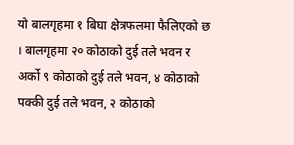यो बालगृहमा १ बिघा क्षेत्रफलमा फैलिएको छ । बालगृहमा २० कोठाको दुई तले भवन र अर्को ९ कोठाको दुई तले भवन, ४ कोठाको पक्की दुई तले भवन, २ कोठाको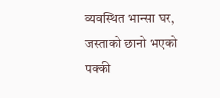व्यवस्थित भान्सा घर, जस्ताको छानो भएको पक्की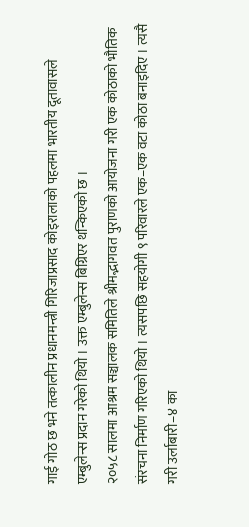गाई गोठ छ भने तत्कालीन प्रधानमन्त्री गिरिजाप्रसाद कोइरालाको पहलमा भारतीय दूतावासले एम्बुलेन्स प्रदान गरेको थियो । उक्त एम्बुलेन्स बिग्रिएर थन्किएको छ ।
२०५८ सालमा आश्रम सञ्चालक समितिले श्रीमद्भागवत पुराणको आयोजना गरी एक कोठाको भौतिक संरचना निर्माण गरिएको थियो । त्यसपछि सहयोगी ९ परिवारले एक–एक वटा कोठा बनाइदिए । त्यसै गरी उर्लाबारी–४ का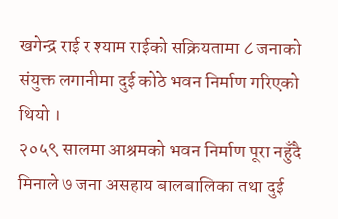खगेन्द्र राई र श्याम राईको सक्रियतामा ८ जनाको संयुक्त लगानीमा दुई कोठे भवन निर्माण गरिएको थियो ।
२०५९ सालमा आश्रमको भवन निर्माण पूरा नहुँदै मिनाले ७ जना असहाय बालबालिका तथा दुई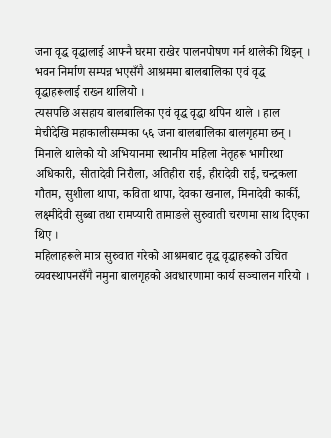जना वृद्ध वृद्धालाई आफ्नै घरमा राखेर पालनपोषण गर्न थालेकी थिइन् । भवन निर्माण सम्पन्न भएसँगै आश्रममा बालबालिका एवं वृद्ध वृद्धाहरूलाई राख्न थालियो ।
त्यसपछि असहाय बालबालिका एवं वृद्ध वृद्धा थपिन थाले । हाल मेचीदेखि महाकालीसम्मका ५६ जना बालबालिका बालगृहमा छन् । मिनाले थालेको यो अभियानमा स्थानीय महिला नेतृहरू भागीरथा अधिकारी, सीतादेवी निरौला, अतिहीरा राई, हीरादेवी राई, चन्द्रकला गौतम, सुशीला थापा, कविता थापा, देवका खनाल, मिनादेवी कार्की, लक्ष्मीदेवी सुब्बा तथा रामप्यारी तामाङले सुरुवाती चरणमा साथ दिएका थिए ।
महिलाहरूले मात्र सुरुवात गरेको आश्रमबाट वृद्ध वृद्धाहरूको उचित व्यवस्थापनसँगै नमुना बालगृहको अवधारणामा कार्य सञ्चालन गरियो ।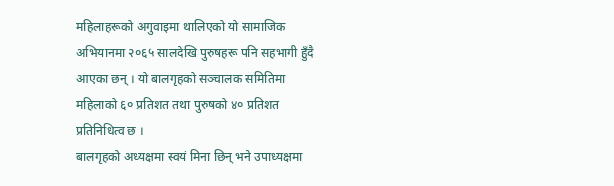महिलाहरूको अगुवाइमा थालिएको यो सामाजिक अभियानमा २०६५ सालदेखि पुरुषहरू पनि सहभागी हुँदै आएका छन् । यो बालगृहको सञ्चालक समितिमा महिलाको ६० प्रतिशत तथा पुरुषको ४० प्रतिशत प्रतिनिधित्व छ ।
बालगृहको अध्यक्षमा स्वयं मिना छिन् भने उपाध्यक्षमा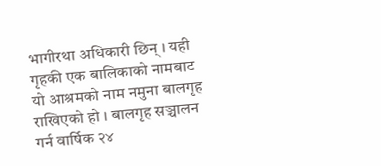भागीरथा अधिकारी छिन् । यही गृहकी एक बालिकाको नामबाट यो आश्रमको नाम नमुना बालगृह राखिएको हो । बालगृह सञ्चालन गर्न वार्षिक २४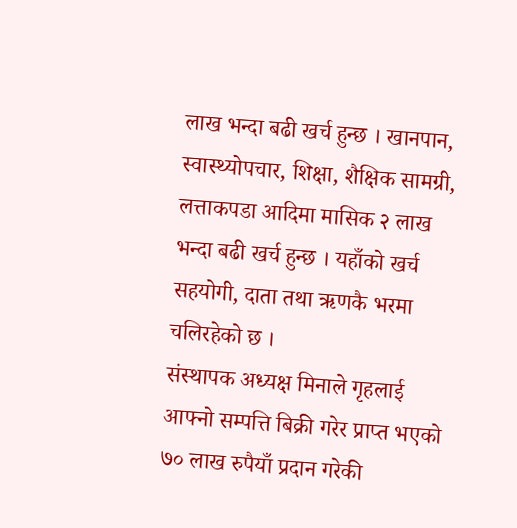लाख भन्दा बढी खर्च हुन्छ । खानपान, स्वास्थ्योपचार, शिक्षा, शैक्षिक सामग्री, लत्ताकपडा आदिमा मासिक २ लाख भन्दा बढी खर्च हुन्छ । यहाँको खर्च सहयोगी, दाता तथा ऋणकै भरमा चलिरहेको छ ।
संस्थापक अध्यक्ष मिनाले गृहलाई आफ्नो सम्पत्ति बिक्री गरेर प्राप्त भएको ७० लाख रुपैयाँ प्रदान गरेकी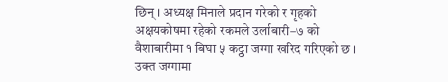छिन् । अध्यक्ष मिनाले प्रदान गरेको र गृहको अक्षयकोषमा रहेको रकमले उर्लाबारी–७ को वैशाबारीमा १ बिघा ५ कट्ठा जग्गा खरिद गरिएको छ । उक्त जग्गामा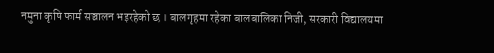नमुना कृषि फार्म सञ्चालन भइरहेको छ । बालगृहमा रहेका बालबालिका निजी, सरकारी विद्यालयमा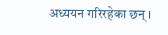अध्ययन गरिरहेका छन् ।